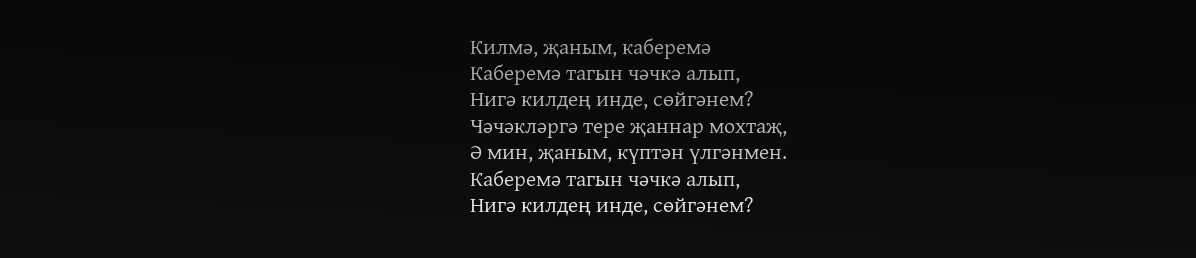Килмә, җаным, каберемә
Каберемә тагын чәчкә алып,
Нигә килдең инде, сөйгәнем?
Чәчәкләргә тере җаннар мохтаҗ,
Ә мин, җаным, күптән үлгәнмен.
Каберемә тагын чәчкә алып,
Нигә килдең инде, сөйгәнем?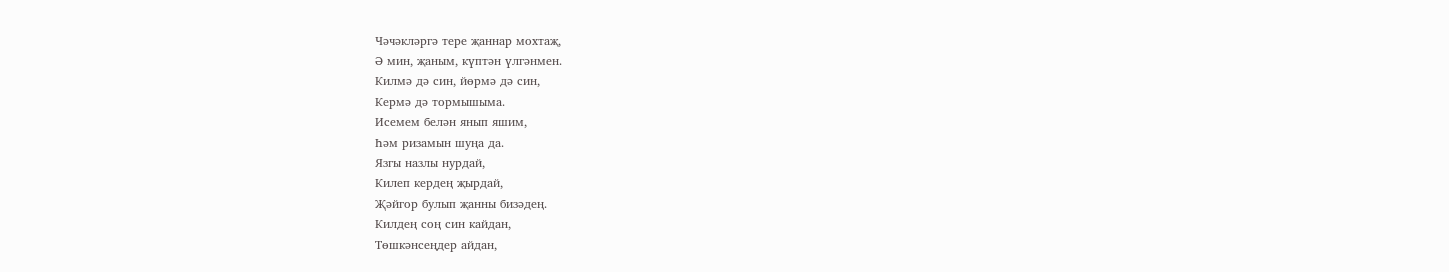Чәчәкләргә тере җаннар мохтаҗ,
Ә мин, җаным, күптән үлгәнмен.
Килмә дә син, йөрмә дә син,
Кермә дә тормышыма.
Исемем белән янып яшим,
Һәм ризамын шуңа да.
Язгы назлы нурдай,
Килеп кердең җырдай,
Җәйгор булып җанны бизәдең.
Килдең соң син кайдан,
Төшкәнсеңдер айдан,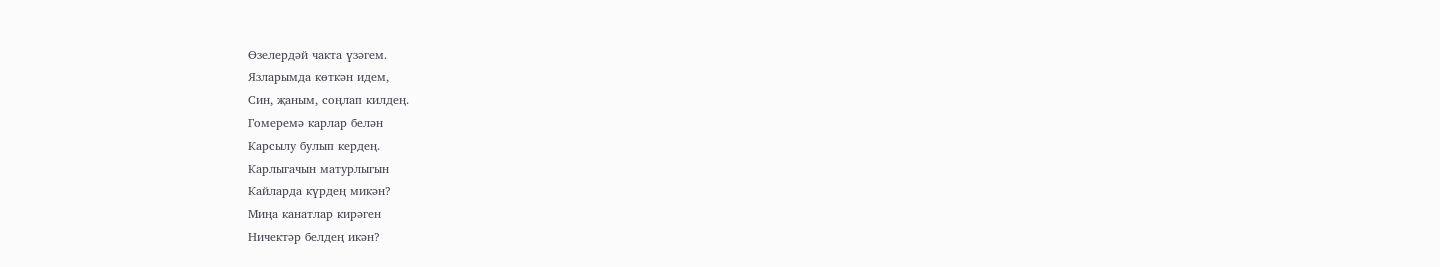Өзелердәй чакта үзәгем.
Язларымда көткән идем,
Син, җаным, соңлап килдең.
Гомеремә карлар белән
Карсылу булып кердең.
Карлыгачын матурлыгын
Кайларда күрдең микән?
Миңа канатлар кирәген
Ничектәр белдең икән?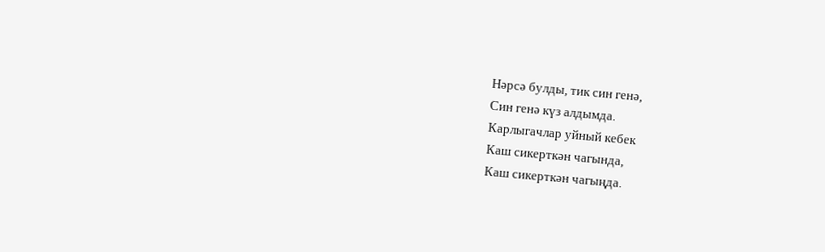Нәрсә булды, тик син генә,
Син генә күз алдымда.
Карлыгачлар уйный кебек
Каш сикерткән чагында,
Каш сикерткән чагыңда.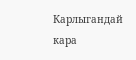Карлыгандай кара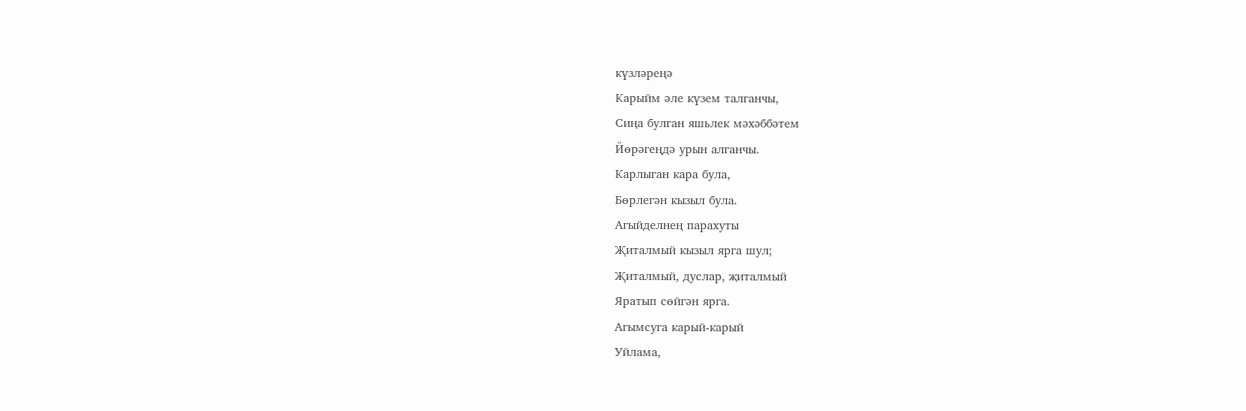күзләреңә
Карыйм әле күзем талганчы,
Сиңа булган яшьлек мәхәббәтем
Йөрәгеңдә урын алганчы.
Карлыган кара була,
Бөрлегән кызыл була.
Агыйделнең парахуты
Җиталмый кызыл ярга шул;
Җиталмый, дуслар, җиталмый
Яратып сөйгән ярга.
Агымсуга карый-карый
Уйлама,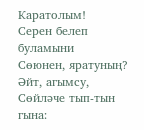Каратолым!
Серен белеп буламыни
Сөюнен, яратуның?
Әйт, агымсу,
Сөйләче тып-тын гына: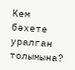Кем бәхете уралган толымына?